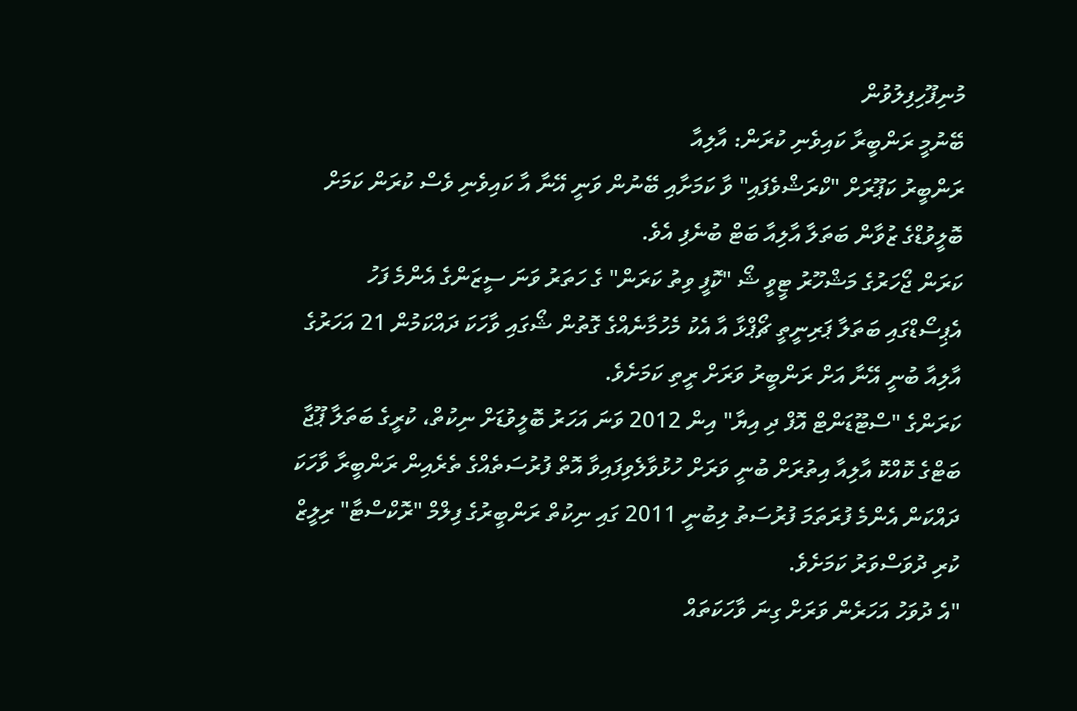މުނިފޫހިފިލުވުން
ބޭނުމީ ރަންބީރާ ކައިވެނި ކުރަން: އާލިއާ
ރަންބީރު ކަޕޫރަށް "ކްރަޝްވެފައި" ވާ ކަމަށާއި ބޭނުން ވަނީ އޭނާ އާ ކައިވެނި ވެސް ކުރަން ކަމަށް ބޮލީވުޑްގެ ޒުވާން ބަތަލާ އާލިއާ ބަޓް ބުނެފި އެވެ.
ކަރަން ޖޯހަރުގެ މަޝްހޫރު ޓީވީ ޝޯ "ކޮފީ ވިތު ކަރަން" ގެ ހަތަރު ވަނަ ސީޒަންގެ އެންމެ ފަހު އެޕިސޯޑްގައި ބަތަލާ ޕަރިނީތީ ޗޯޕްޅާ އާ އެކު މެހުމާނެއްގެ ގޮތުން ޝޯގައި ވާހަކަ ދައްކަމުން 21 އަހަރުގެ އާލިއާ ބުނީ އޭނާ އަށް ރަންބީރު ވަރަށް ރީތި ކަމަށެވެ.
ކަރަންގެ "ސްޓޫޑަންޓް އޮފް ދި އިޔާ" އިން 2012 ވަނަ އަހަރު ބޮލީވުޑަށް ނިކުތް، ކުރީގެ ބަތަލާ ޕޫޖާ ބަޓްގެ ކޮއްކޮ އާލިއާ އިތުރަށް ބުނީ ވަރަށް ހުޅުވާލެވިފައިވާ އޮތް ފުރުސަތެއްގެ ތެރެއިން ރަންބީރާ ވާހަކަ ދައްކަން އެންމެ ފުރަތަމަ ފުރުސަތު ލިބުނީ 2011 ގައި ނިކުތް ރަންބީރުގެ ފިލްމް "ރޮކްސްޓާ" ރިލީޒް ކުރި ދުވަސްވަރު ކަމަށެވެ.
"އެ ދުވަހު އަހަރެން ވަރަށް ގިނަ ވާހަކަތައް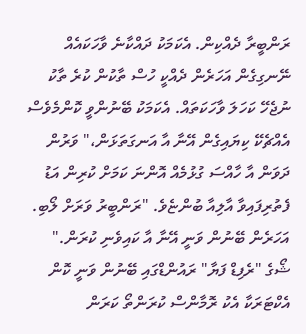ރަންބީރާ ދެއްކިން. އެކަމަކު ދައްކާނެ ވާހަކައެއް ނޭނގިގެން އަހަރެން ދެއްކީ ހުސް ތާކުން ކުރެ ތާކު ނުޖެހޭ ކަހަލަ ވާހަކަތައް. އެކަމަކު ބޭނުންވީ ކޮންމެވެސް އެއްޗެކޭ ކިޔައިގެން އޭނާ އާ އަނގަތަޅަން،" ވަރުން ދަވަން އާ ހާއްސަ ގުޅުމެއް އޮންނަ ކަމަށް ކުރިން އަޑު ފެތުރިފައިވާ އާލިއާ ބުންޏެވެ. "ރަންބީރު ވަރަށް ލޯބި. އަހަރެން ބޭނުން ވަނީ އޭނާ އާ ކައިވެނި ކުރަން."
ޝޯގެ "ރެފިޑް ފަޔާ" ރައުންޑްގައި ބޭނުން ވަނީ ކޮން އެކްޓަރަކާ އެކު ރޮމާންސް ކުރަންތޯ ކަރަން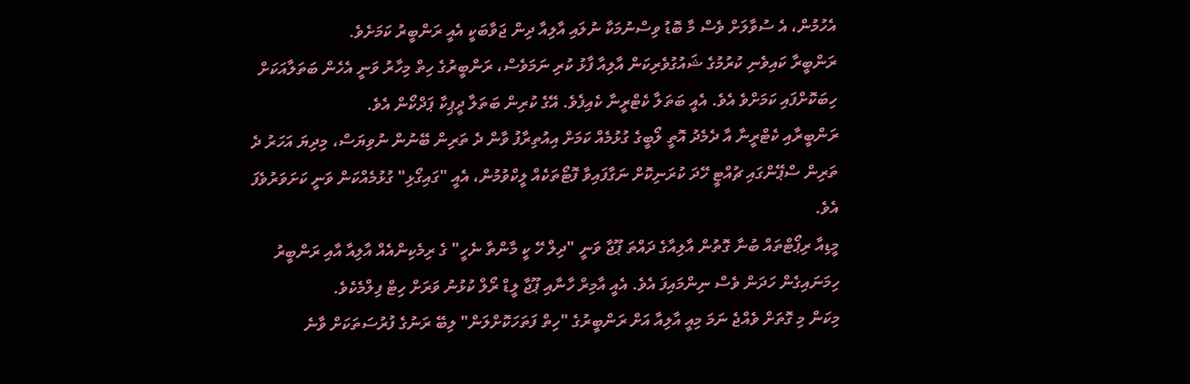އެހުމުން، އެ ސުވާލަށް ވެސް މާ ބޮޑު ވިސްނުމަކާ ނުލައި އާލިއާ ދިން ޖަވާބަކީ އެއީ ރަންބީރު ކަމަށެވެ.
ރަންބީރާ ކައިވެނި ކުރުމުގެ ޝައުގުވެރިކަން އާލިއާ ފާޅު ކުރި ނަމަވެސް، ރަންބީރުގެ ހިތް މިހާރު ވަނީ އެހެން ބަތަލާއަކަށް ހިބަކޮށްފައި ކަމަށްވެ އެވެ. އެއީ ބަތަލާ ކެޓްރީނާ ކެއިފެވެ. އޭގެ ކުރިން ބަތަލާ ދީޕިކާ ޕަދްކޯން އެވެ.
ރަންބީރާއި ކެޓްރީނާ އާ ދެމެދު އޮތީ ލޯބީގެ ގުޅުމެއް ކަމަށް އިއުތިރާފު ވާން ދެ ތަރިން ބޭނުން ނުވިޔަސް، މިދިޔަ އަހަރު ދެ ތަރިން ސްޕޭންގައި ޗުއްޓީ ހޭދަ ކުރަނިކޮށް ނަގާފައިވާ ފޮޓޯތަކެއް ލީކްވުމުން، އެއީ "ގައިގޯޅި" ގުޅުމެއްކަން ވަނީ ކަށަވަރުވެފަ އެވެ.
މީޑިއާ ރިޕޯޓްތައް ބުނާ ގޮތުން އާލިއާގެ ދައްތަ ޕޫޖާ ވަނީ "ދިލް ހޭ ކީ މާންތާ ނެހީ" ގެ ރިމެކިންއެއް އާލިއާ އާއި ރަންބީރު ހިމަނައިގެން ހަދަން ވެސް ނިންމައިފަ އެވެ. އެއީ އާމިރް ހާނާއި ޕޫޖާ ލީޑް ރޯލް ކުޅުނު ވަރަށް ހިޓް ފިލްމެކެވެ.
މިކަން މި ގޮތަށް ވެއްޖެ ނަމަ މިއީ އާލިއާ އަށް ރަންބީރުގެ "ހިތް ފަތަހަކޮށްލަން" ލިބޭ ރަނުގެ ފުރުސަތަކަށް ވާނެ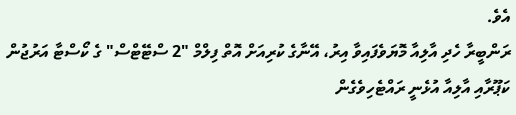އެވެ.
ރަންބީރާ ހެދި އާލިއާ މޮޔަވެފައިވާ އިރު، އޭނާގެ ކުރިއަށް އޮތް ފިލްމް "2 ސްޓޭޓްސް" ގެ ކޯސްޓާ އަރުޖުން ކަޕޫރާއި އާލިއާ އުޅެނީ ރައްޓެހިވެގެން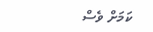ކަމަށް ވެސް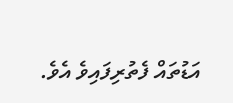އަޑުތައް ފެތުރިފައިވެ އެވެ.